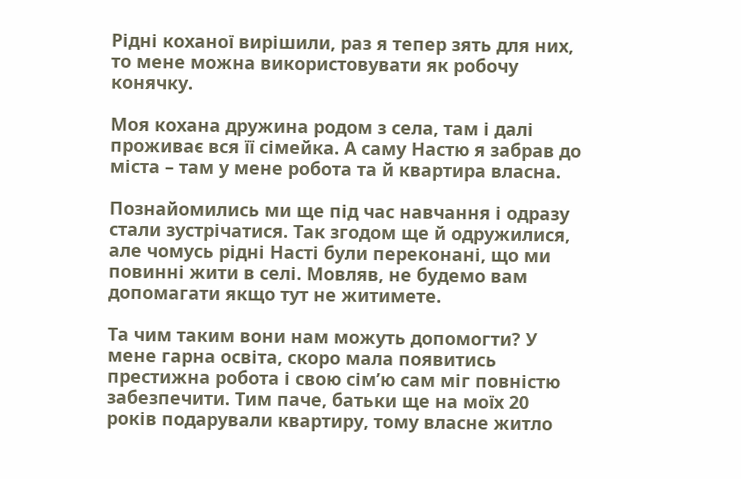Рідні коханої вирішили, раз я тепер зять для них, то мене можна використовувати як робочу конячку.

Моя кохана дружина родом з села, там і далі проживає вся її сімейка. А саму Настю я забрав до міста – там у мене робота та й квартира власна.

Познайомились ми ще під час навчання і одразу стали зустрічатися. Так згодом ще й одружилися, але чомусь рідні Насті були переконані, що ми повинні жити в селі. Мовляв, не будемо вам допомагати якщо тут не житимете.

Та чим таким вони нам можуть допомогти? У мене гарна освіта, скоро мала появитись престижна робота і свою сім’ю сам міг повністю забезпечити. Тим паче, батьки ще на моїх 20 років подарували квартиру, тому власне житло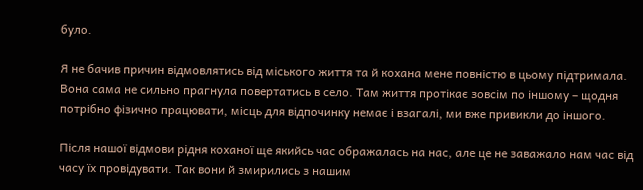було.

Я не бачив причин відмовлятись від міського життя та й кохана мене повністю в цьому підтримала. Вона сама не сильно прагнула повертатись в село. Там життя протікає зовсім по іншому – щодня потрібно фізично працювати, місць для відпочинку немає і взагалі, ми вже привикли до іншого.

Після нашої відмови рідня коханої ще якийсь час ображалась на нас, але це не заважало нам час від часу їх провідувати. Так вони й змирились з нашим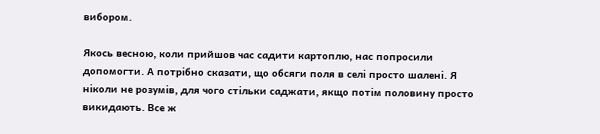вибором.

Якось весною, коли прийшов час садити картоплю, нас попросили допомогти. А потрібно сказати, що обсяги поля в селі просто шалені. Я ніколи не розумів, для чого стільки саджати, якщо потім половину просто викидають. Все ж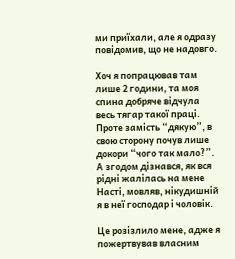ми приїхали, але я одразу повідомив, що не надовго.

Хоч я попрацював там лише 2 години, та моя спина добряче відчула весь тягар такої праці. Проте замість “дякую”, в свою сторону почув лише докори “чого так мало?”. А згодом дізнався, як вся рідні жалілась на мене Насті, мовляв, нікудишній я в неї господар і чоловік.

Це розізлило мене, адже я пожертвував власним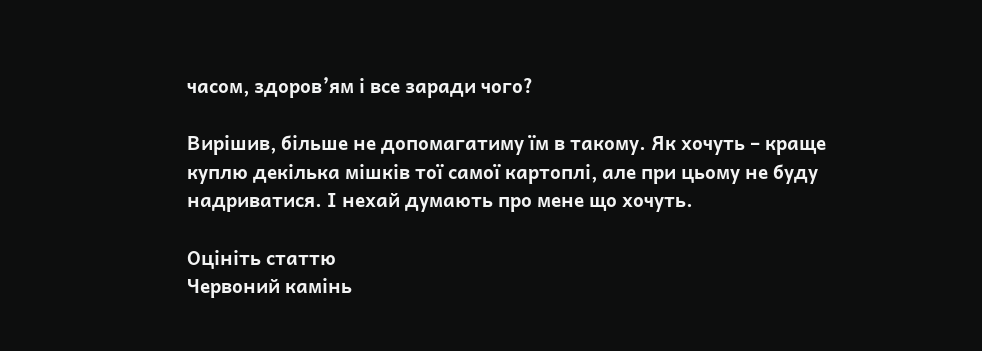часом, здоров’ям і все заради чого?

Вирішив, більше не допомагатиму їм в такому. Як хочуть – краще куплю декілька мішків тої самої картоплі, але при цьому не буду надриватися. І нехай думають про мене що хочуть.

Оцініть статтю
Червоний камiнь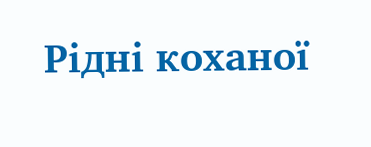Рідні коханої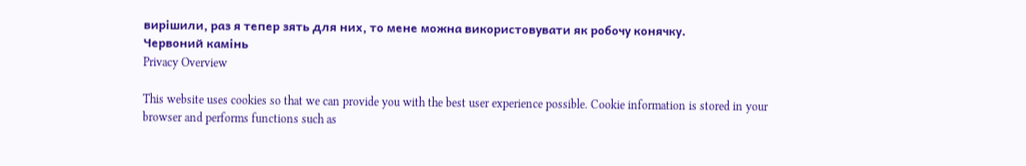вирішили, раз я тепер зять для них, то мене можна використовувати як робочу конячку.
Червоний камiнь
Privacy Overview

This website uses cookies so that we can provide you with the best user experience possible. Cookie information is stored in your browser and performs functions such as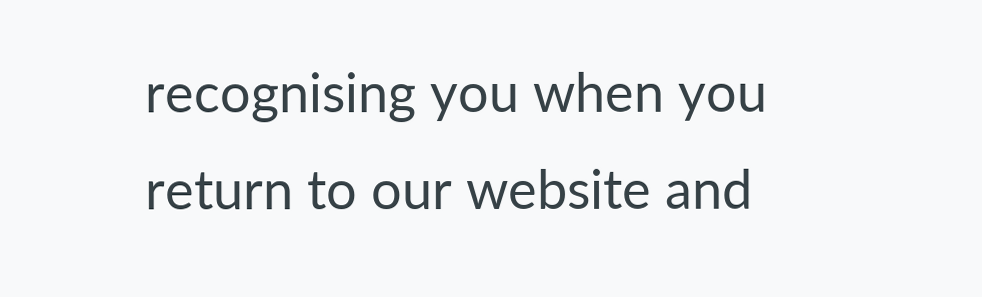recognising you when you return to our website and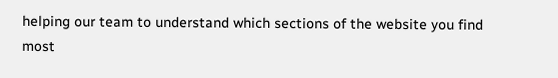helping our team to understand which sections of the website you find most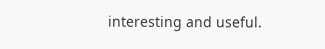interesting and useful.